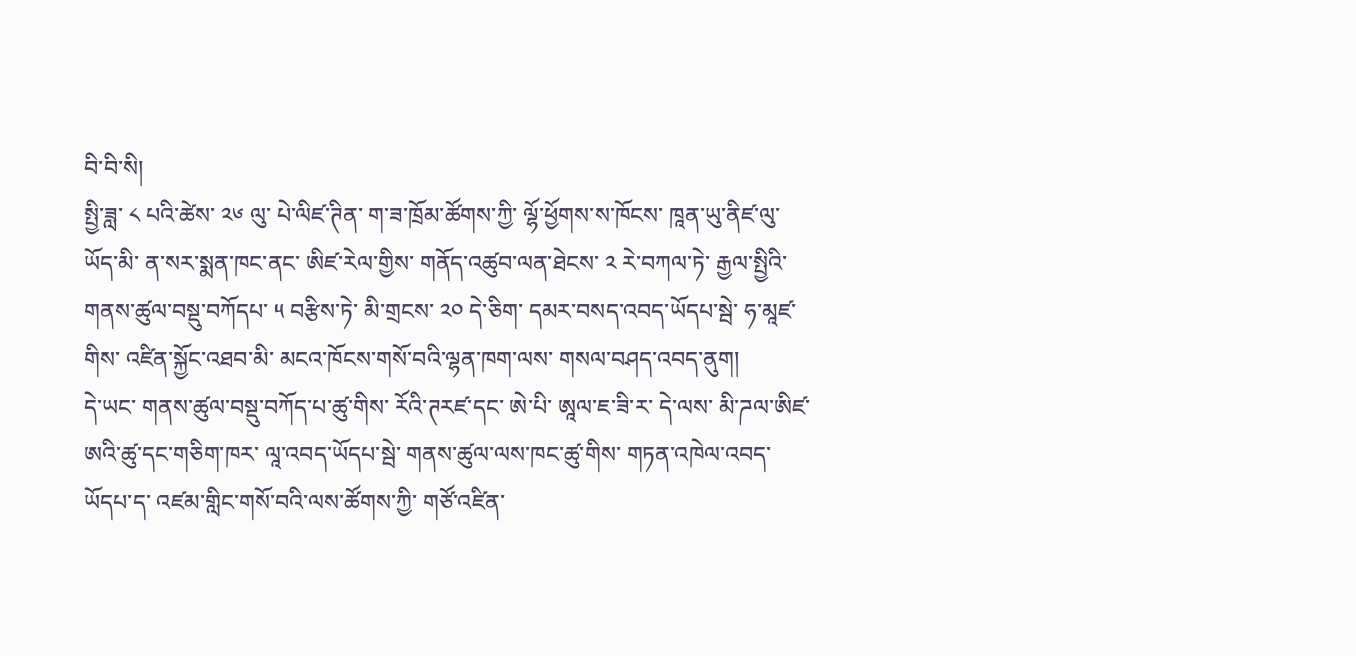བི་བི་སི།
སྤྱི་ཟླ་ ༨ པའི་ཚེས་ ༢༦ ལུ་ པེ་ལིཛ་ཊིན་ ག་ཟ་ཁྲོམ་ཚོགས་ཀྱི་ ལྷོ་ཕྱོགས་ས་ཁོངས་ ཁཱན་ཡུ་ནིཛ་ལུ་ཡོད་མི་ ན་སར་སྨན་ཁང་ནང་ ཨིཛ་རེལ་གྱིས་ གནོད་འཚུབ་ལན་ཐེངས་ ༢ རེ་བཀལ་ཏེ་ རྒྱལ་སྤྱིའི་གནས་ཚུལ་བསྡུ་བཀོདཔ་ ༥ བརྩིས་ཏེ་ མི་གྲངས་ ༢༠ དེ་ཅིག་ དམར་བསད་འབད་ཡོདཔ་སྦེ་ ཧ་མཱཛ་གིས་ འཛིན་སྐྱོང་འཐབ་མི་ མངའ་ཁོངས་གསོ་བའི་ལྷན་ཁག་ལས་ གསལ་བཤད་འབད་ནུག།
དེ་ཡང་ གནས་ཚུལ་བསྡུ་བཀོད་པ་ཚུ་གིས་ རོའི་ཊརཛ་དང་ ཨེ་པི་ ཨཱལ་ཇ་ཟི་ར་ དེ་ལས་ མི་ཌལ་ཨིཛ་ཨའི་ཚུ་དང་གཅིག་ཁར་ ལཱ་འབད་ཡོདཔ་སྦེ་ གནས་ཚུལ་ལས་ཁང་ཚུ་གིས་ གཏན་འཁེལ་འབད་ཡོདཔ་ད་ འཛམ་གླིང་གསོ་བའི་ལས་ཚོགས་ཀྱི་ གཙོ་འཛིན་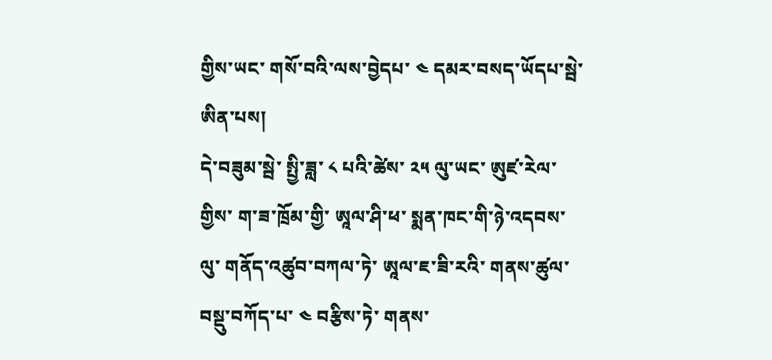གྱིས་ཡང་ གསོ་བའི་ལས་བྱེདཔ་ ༤ དམར་བསད་ཡོདཔ་སྦེ་ཨིན་པས།
དེ་བཟུམ་སྦེ་ སྤྱི་ཟླ་ ༨ པའི་ཚེས་ ༢༥ ལུ་ཡང་ ཨུཛ་རེལ་གྱིས་ ག་ཟ་ཁྲོམ་གྱི་ ཨཱལ་ཤི་ཕ་ སྨན་ཁང་གི་ཉེ་འདབས་ལུ་ གནོད་འཚུབ་བཀལ་ཏེ་ ཨཱལ་ཇ་ཟི་རའི་ གནས་ཚུལ་བསྡུ་བཀོད་པ་ ༤ བརྩིས་ཏེ་ གནས་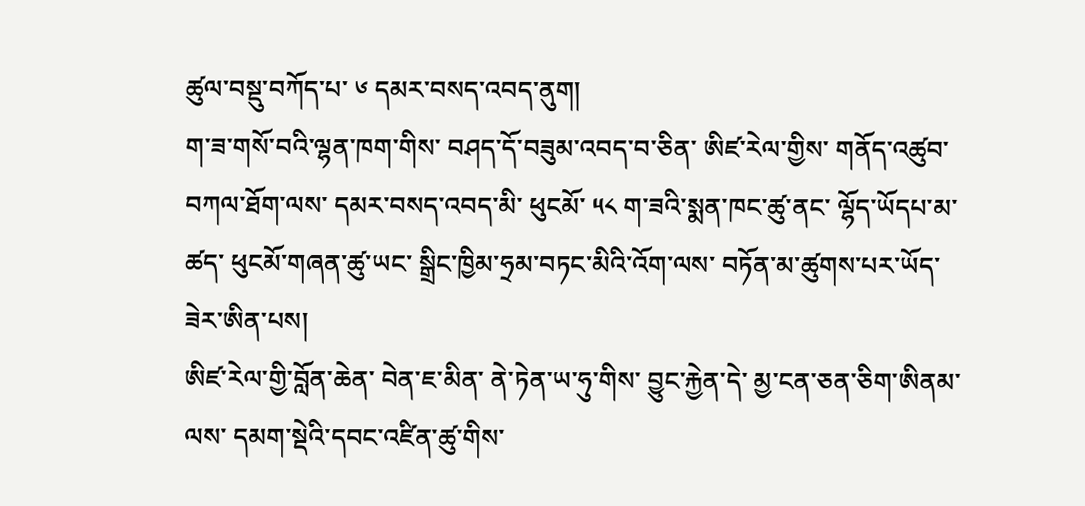ཚུལ་བསྡུ་བཀོད་པ་ ༦ དམར་བསད་འབད་ནུག།
ག་ཟ་གསོ་བའི་ལྷན་ཁག་གིས་ བཤད་དོ་བཟུམ་འབད་བ་ཅིན་ ཨིཛ་རེལ་གྱིས་ གནོད་འཚུབ་བཀལ་ཐོག་ལས་ དམར་བསད་འབད་མི་ ཕུངམོ་ ༥༨ ག་ཟའི་སྨན་ཁང་ཚུ་ནང་ ལྷོད་ཡོདཔ་མ་ཚད་ ཕུངམོ་གཞན་ཚུ་ཡང་ སྒྲིང་ཁྱིམ་ཧྲམ་བཏང་མིའི་འོག་ལས་ བཏོན་མ་ཚུགས་པར་ཡོད་ཟེར་ཨིན་པས།
ཨིཛ་རེལ་གྱི་བློན་ཆེན་ བེན་ཇ་མིན་ ནེ་ཏེན་ཡ་ཧུ་གིས་ བྱུང་རྐྱེན་དེ་ མྱ་ངན་ཅན་ཅིག་ཨིནམ་ལས་ དམག་སྡེའི་དབང་འཛིན་ཚུ་གིས་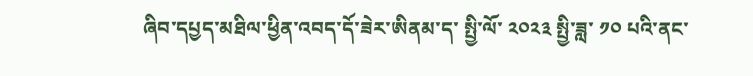ཞིབ་དཔྱད་མཐིལ་ཕྱིན་འབད་དོ་ཟེར་ཨིནམ་ད་ སྤྱི་ལོ་ ༢༠༢༣ སྤྱི་ཟླ་ ༡༠ པའི་ནང་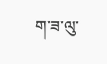ག་ཟ་ལུ་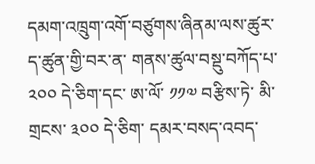དམག་འཁྲུག་འགོ་བཙུགས་ཞིནམ་ལས་ཚུར་ ད་ཚུན་གྱི་བར་ན་ གནས་ཚུལ་བསྡུ་བཀོད་པ་ ༢༠༠ དེ་ཅིག་དང་ ཨ་ལོ་ ༡༡༧ བརྩིས་ཏེ་ མི་གྲངས་ ༣༠༠ དེ་ཅིག་ དམར་བསད་འབད་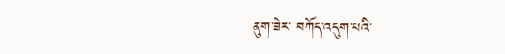ནུག་ཟེར་ བཀོད་འདུག་པའི་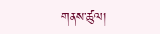གནས་ཚུལ།